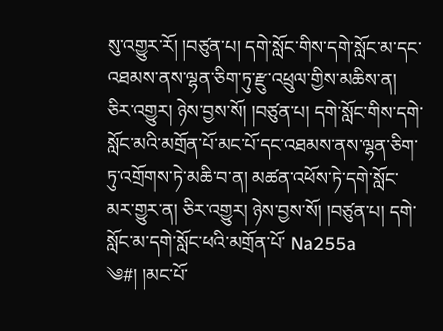སུ་འགྱུར་རོ། །བཙུན་པ། དགེ་སློང་གིས་དགེ་སློང་མ་དང་འཐམས་ནས་ལྷན་ཅིག་ཏུ་རྫུ་འཕྲུལ་གྱིས་མཆིས་ན། ཅིར་འགྱུར། ཉེས་བྱས་སོ། །བཙུན་པ། དགེ་སློང་གིས་དགེ་སློང་མའི་མགྲོན་པོ་མང་པོ་དང་འཐམས་ནས་ལྷན་ཅིག་ཏུ་འགྲོགས་ཏེ་མཆི་བ་ན། མཚན་འཕོས་ཏེ་དགེ་སློང་མར་གྱུར་ན། ཅིར་འགྱུར། ཉེས་བྱས་སོ། །བཙུན་པ། དགེ་སློང་མ་དགེ་སློང་ཕའི་མགྲོན་པོ་ Na255a ༄#། །མང་པོ་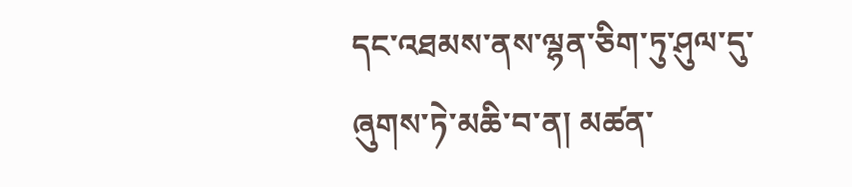དང་འཐམས་ནས་ལྷན་ཅིག་ཏུ་ཤུལ་དུ་ཞུགས་ཏེ་མཆི་བ་ན། མཚན་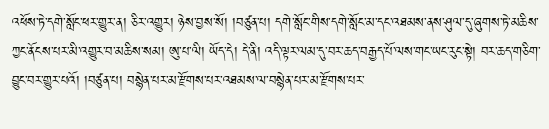འཕོས་ཏེ་དགེ་སློང་ཕར་གྱུར་ན། ཅིར་འགྱུར། ཉེས་བྱས་སོ། །བཙུན་པ། དགེ་སློང་གིས་དགེ་སློང་མ་དང་འཐམས་ནས་ཤུལ་དུ་ཞུགས་ཏེ་མཆིས་ཀྱང་ནོངས་པར་མི་འགྱུར་བ་མཆིས་སམ། ཨུ་པ་ལི། ཡོད་དེ། དེ་ནི། འདི་ལྟར་ལམ་དུ་བར་ཆད་བརྒྱད་པོ་ལས་གང་ཡང་རུང་སྟེ། བར་ཆད་གཅིག་བྱུང་བར་གྱུར་པའོ། །བཙུན་པ། བསྙེན་པར་མ་རྫོགས་པར་འཐམས་ལ་བསྙེན་པར་མ་རྫོགས་པར་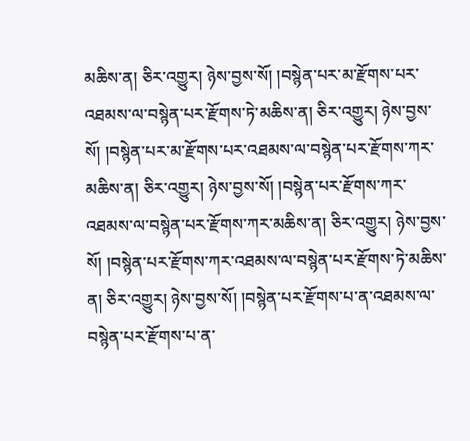མཆིས་ན། ཅིར་འགྱུར། ཉེས་བྱས་སོ། །བསྙེན་པར་མ་རྫོགས་པར་འཐམས་ལ་བསྙེན་པར་རྫོགས་ཏེ་མཆིས་ན། ཅིར་འགྱུར། ཉེས་བྱས་སོ། །བསྙེན་པར་མ་རྫོགས་པར་འཐམས་ལ་བསྙེན་པར་རྫོགས་ཀར་མཆིས་ན། ཅིར་འགྱུར། ཉེས་བྱས་སོ། །བསྙེན་པར་རྫོགས་ཀར་འཐམས་ལ་བསྙེན་པར་རྫོགས་ཀར་མཆིས་ན། ཅིར་འགྱུར། ཉེས་བྱས་སོ། །བསྙེན་པར་རྫོགས་ཀར་འཐམས་ལ་བསྙེན་པར་རྫོགས་ཏེ་མཆིས་ན། ཅིར་འགྱུར། ཉེས་བྱས་སོ། །བསྙེན་པར་རྫོགས་པ་ན་འཐམས་ལ་བསྙེན་པར་རྫོགས་པ་ན་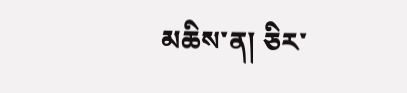མཆིས་ན། ཅིར་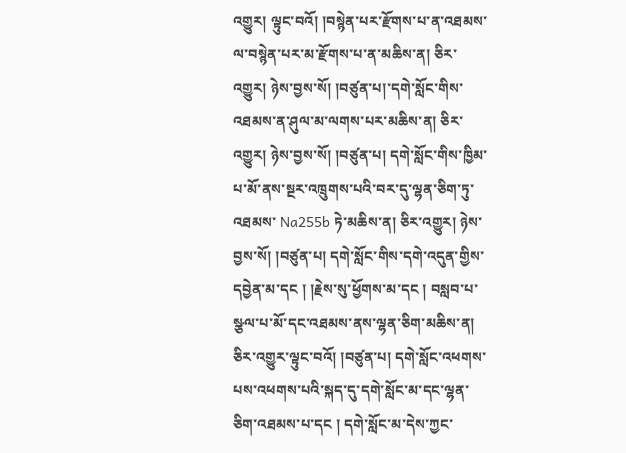འགྱུར། ལྟུང་བའོ། །བསྙེན་པར་རྫོགས་པ་ན་འཐམས་ལ་བསྙེན་པར་མ་རྫོགས་པ་ན་མཆིས་ན། ཅིར་འགྱུར། ཉེས་བྱས་སོ། །བཙུན་པ།་དགེ་སློང་གིས་འཐམས་ན་ཤུལ་མ་ལགས་པར་མཆིས་ན། ཅིར་འགྱུར། ཉེས་བྱས་སོ། །བཙུན་པ། དགེ་སློང་གིས་ཁྱིམ་པ་མོ་ནས་སྔར་འཁྲུགས་པའི་བར་དུ་ལྷན་ཅིག་ཏུ་འཐམས་ Na255b ཏེ་མཆིས་ན། ཅིར་འགྱུར། ཉེས་བྱས་སོ། །བཙུན་པ། དགེ་སློང་གིས་དགེ་འདུན་གྱིས་དབྱེན་མ་དང ། །རྗེས་སུ་ཕྱོགས་མ་དང ། བསླབ་པ་སྩལ་པ་མོ་དང་འཐམས་ནས་ལྷན་ཅིག་མཆིས་ན། ཅིར་འགྱུར་ལྟུང་བའོ། །བཙུན་པ། དགེ་སློང་འཕགས་པས་འཕགས་པའི་སྐད་དུ་དགེ་སློང་མ་དང་ལྷན་ཅིག་འཐམས་པ་དང ། དགེ་སློང་མ་དེས་ཀྱང་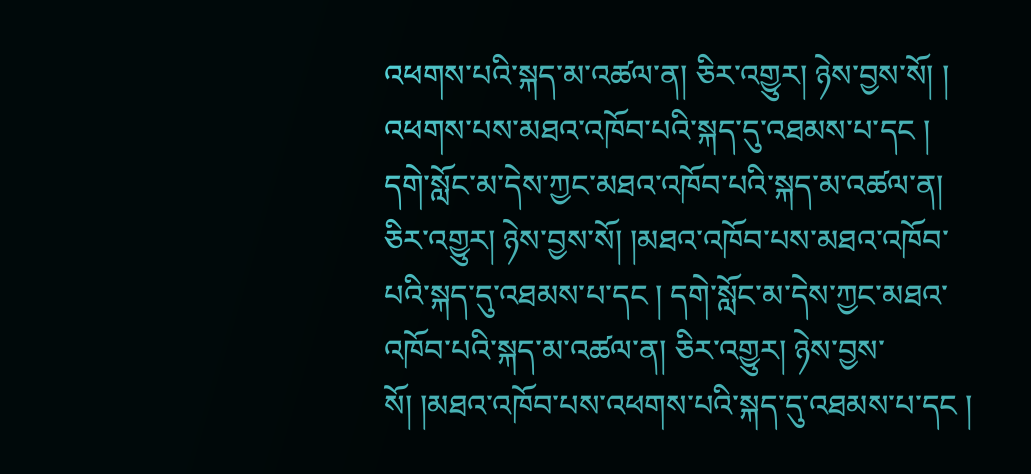འཕགས་པའི་སྐད་མ་འཚལ་ན། ཅིར་འགྱུར། ཉེས་བྱས་སོ། ། འཕགས་པས་མཐའ་འཁོབ་པའི་སྐད་དུ་འཐམས་པ་དང ། དགེ་སློང་མ་དེས་ཀྱང་མཐའ་འཁོབ་པའི་སྐད་མ་འཚལ་ན། ཅིར་འགྱུར། ཉེས་བྱས་སོ། །མཐའ་འཁོབ་པས་མཐའ་འཁོབ་པའི་སྐད་དུ་འཐམས་པ་དང ། དགེ་སློང་མ་དེས་ཀྱང་མཐའ་འཁོབ་པའི་སྐད་མ་འཚལ་ན། ཅིར་འགྱུར། ཉེས་བྱས་སོ། །མཐའ་འཁོབ་པས་འཕགས་པའི་སྐད་དུ་འཐམས་པ་དང །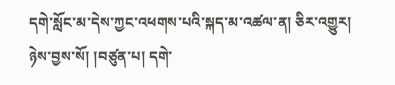དགེ་སློང་མ་དེས་ཀྱང་འཕགས་པའི་སྐད་མ་འཚལ་ན། ཅིར་འགྱུར། ཉེས་བྱས་སོ། །བཙུན་པ། དགེ་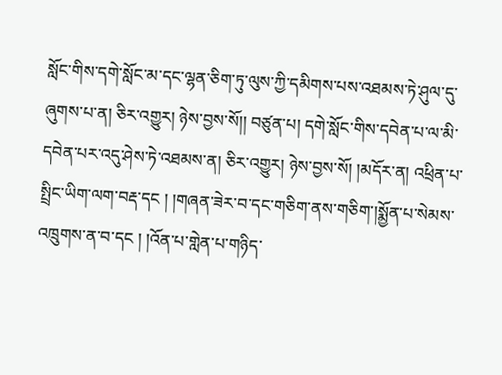སློང་གིས་དགེ་སློང་མ་དང་ལྷན་ཅིག་ཏུ་ལུས་ཀྱི་དམིགས་པས་འཐམས་ཏེ་ཤུལ་དུ་ཞུགས་པ་ན། ཅིར་འགྱུར། ཉེས་བྱས་སོ།། བཙུན་པ། དགེ་སློང་གིས་དབེན་པ་ལ་མི་དབེན་པར་འདུ་ཤེས་ཏེ་འཐམས་ན། ཅིར་འགྱུར། ཉེས་བྱས་སོ། །མདོར་ན། འཕྲིན་པ་སྤྲིང་ཡིག་ལག་བརྡ་དང ། །གཞན་ཟེར་བ་དང་གཅིག་ནས་གཅིག་།སྨྱོན་པ་སེམས་འཁྲུགས་ན་བ་དང ། །འོན་པ་གླེན་པ་གཉིད་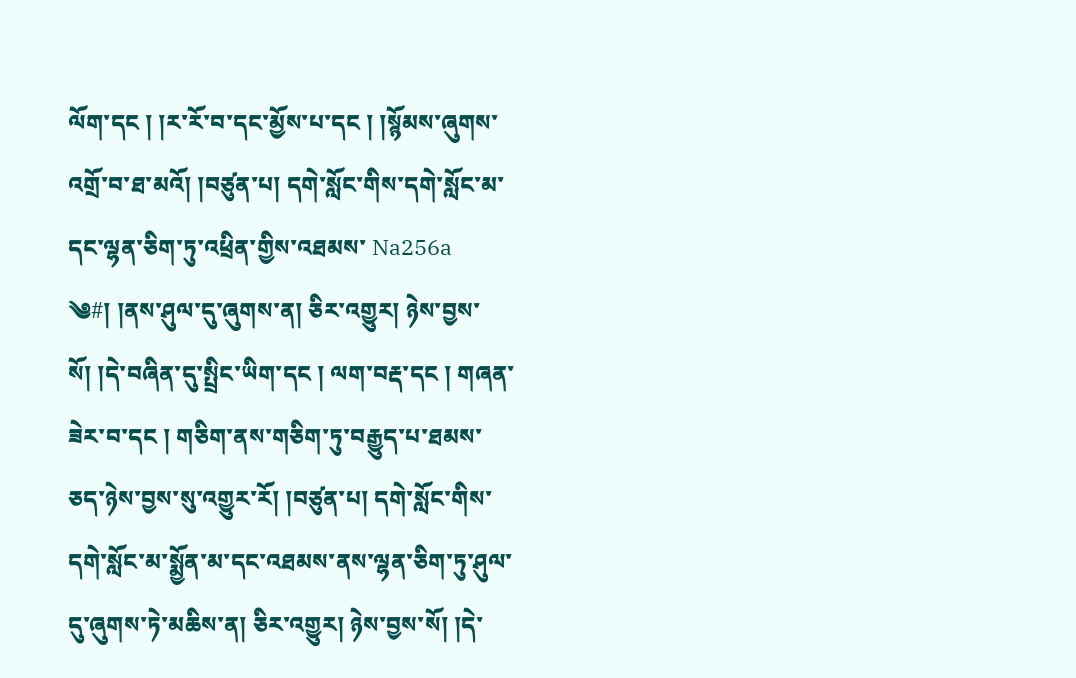ལོག་དང ། །ར་རོ་བ་དང་མྱོས་པ་དང ། །སྙོམས་ཞུགས་འགྲོ་བ་ཐ་མའོ། །བཙུན་པ། དགེ་སློང་གིས་དགེ་སློང་མ་དང་ལྷན་ཅིག་ཏུ་འཕྲིན་གྱིས་འཐམས་ Na256a ༄#། །ནས་ཤུལ་དུ་ཞུགས་ན། ཅིར་འགྱུར། ཉེས་བྱས་སོ། །དེ་བཞིན་དུ་སྤྲིང་ཡིག་དང ། ལག་བརྡ་དང ། གཞན་ཟེར་བ་དང ། གཅིག་ནས་གཅིག་ཏུ་བརྒྱུད་པ་ཐམས་ཅད་ཉེས་བྱས་སུ་འགྱུར་རོ། །བཙུན་པ། དགེ་སློང་གིས་དགེ་སློང་མ་སྨྱོན་མ་དང་འཐམས་ནས་ལྷན་ཅིག་ཏུ་ཤུལ་དུ་ཞུགས་ཏེ་མཆིས་ན། ཅིར་འགྱུར། ཉེས་བྱས་སོ། །དེ་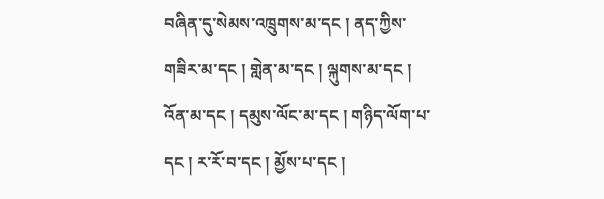བཞིན་དུ་སེམས་འཁྲུགས་མ་དང ། ནད་ཀྱིས་གཟིར་མ་དང ། གླེན་མ་དང ། ལྐུགས་མ་དང ། འོན་མ་དང ། དམུས་ལོང་མ་དང ། གཉིད་ལོག་པ་དང ། ར་རོ་བ་དང ། མྱོས་པ་དང །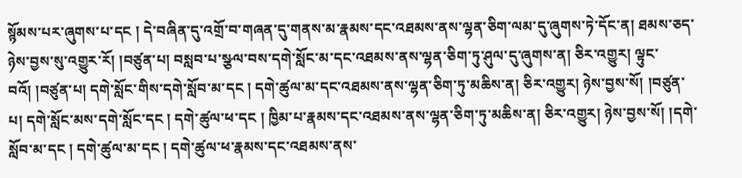སྙོམས་པར་ཞུགས་པ་དང ། དེ་བཞིན་དུ་འགྲོ་བ་གཞན་དུ་གནས་མ་རྣམས་དང་འཐམས་ནས་ལྷན་ཅིག་ལམ་དུ་ཞུགས་ཏེ་དོང་ན། ཐམས་ཅད་ཉེས་བྱས་སུ་འགྱུར་རོ། །བཙུན་པ། བསླབ་པ་སྩལ་བས་དགེ་སློང་མ་དང་འཐམས་ནས་ལྷན་ཅིག་ཏུ་ཤུལ་དུ་ཞུགས་ན། ཅིར་འགྱུར། ལྟུང་བའོ། །བཙུན་པ། དགེ་སློང་གིས་དགེ་སློབ་མ་དང ། དགེ་ཚུལ་མ་དང་འཐམས་ནས་ལྷན་ཅིག་ཏུ་མཆིས་ན། ཅིར་འགྱུར། ཉེས་བྱས་སོ། །བཙུན་པ། དགེ་སློང་མས་དགེ་སློང་དང ། དགེ་ཚུལ་ཕ་དང ། ཁྱིམ་པ་རྣམས་དང་འཐམས་ནས་ལྷན་ཅིག་ཏུ་མཆིས་ན། ཅིར་འགྱུར། ཉེས་བྱས་སོ། །དགེ་སློབ་མ་དང ། དགེ་ཚུལ་མ་དང ། དགེ་ཚུལ་ཕ་རྣམས་དང་འཐམས་ནས་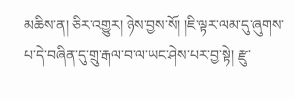མཆིས་ན། ཅིར་འགྱུར། ཉེས་བྱས་སོ། །ཇི་ལྟར་ལམ་དུ་ཞུགས་པ་དེ་བཞིན་དུ་གྲུ་རྒལ་བ་ལ་ཡང་ཤེས་པར་བྱ་སྟེ། རྫུ་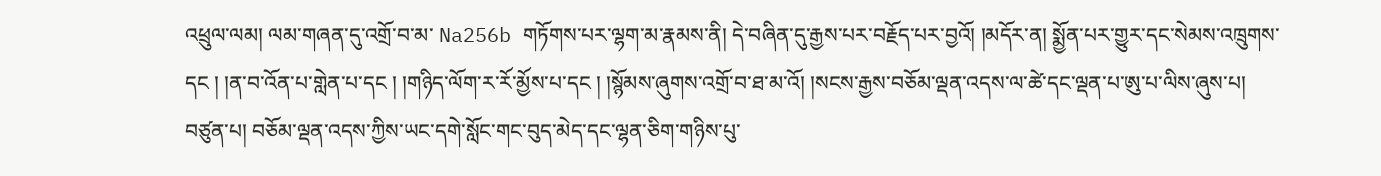འཕྲུལ་ལམ། ལམ་གཞན་དུ་འགྲོ་བ་མ་ Na256b གཏོགས་པར་ལྷག་མ་རྣམས་ནི། དེ་བཞིན་དུ་རྒྱས་པར་བརྗོད་པར་བྱའོ། །མདོར་ན། སྨྱོན་པར་གྱུར་དང་སེམས་འཁྲུགས་དང ། །ན་བ་འོན་པ་གླེན་པ་དང ། །གཉིད་ལོག་ར་རོ་མྱོས་པ་དང ། །སྙོམས་ཞུགས་འགྲོ་བ་ཐ་མ་འོ། །སངས་རྒྱས་བཅོམ་ལྡན་འདས་ལ་ཚེ་དང་ལྡན་པ་ཨུ་པ་ལིས་ཞུས་པ། བཙུན་པ། བཅོམ་ལྡན་འདས་ཀྱིས་ཡང་དགེ་སློང་གང་བུད་མེད་དང་ལྷན་ཅིག་གཉིས་པུ་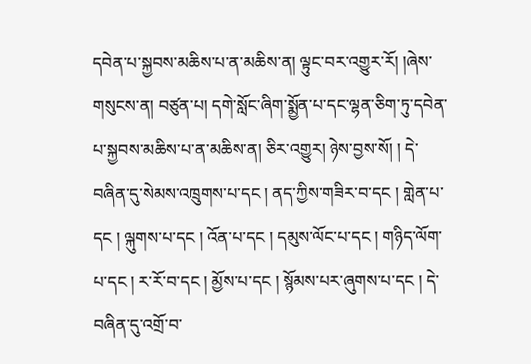དབེན་པ་སྐྱབས་མཆིས་པ་ན་མཆིས་ན། ལྟུང་བར་འགྱུར་རོ། །ཞེས་གསུངས་ན། བཙུན་པ། དགེ་སློང་ཞིག་སྨྱོན་པ་དང་ལྷན་ཅིག་ཏུ་དབེན་པ་སྐྱབས་མཆིས་པ་ན་མཆིས་ན། ཅིར་འགྱུར། ཉེས་བྱས་སོ། ། དེ་བཞིན་དུ་སེམས་འཁྲུགས་པ་དང ། ནད་ཀྱིས་གཟིར་བ་དང ། གླེན་པ་དང ། ལྐུགས་པ་དང ། འོན་པ་དང ། དམུས་ལོང་པ་དང ། གཉིད་ལོག་པ་དང ། ར་རོ་བ་དང ། མྱོས་པ་དང ། སྙོམས་པར་ཞུགས་པ་དང ། དེ་བཞིན་དུ་འགྲོ་བ་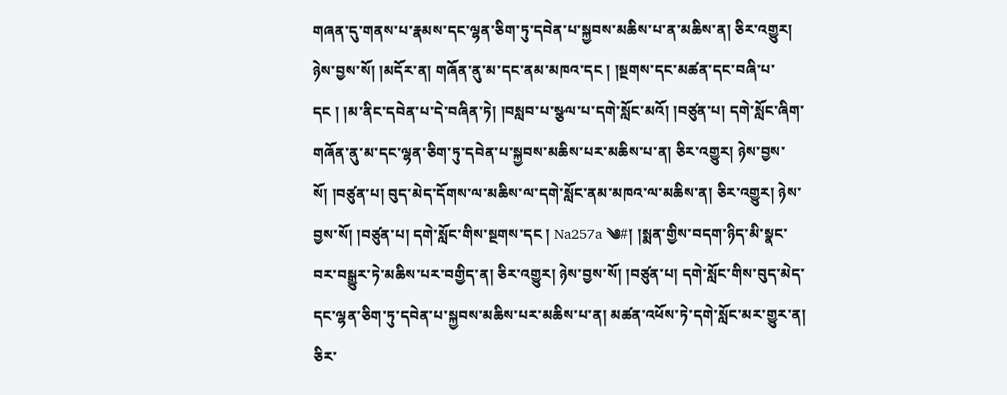གཞན་དུ་གནས་པ་རྣམས་དང་ལྷན་ཅིག་ཏུ་དབེན་པ་སྐྱབས་མཆིས་པ་ན་མཆིས་ན། ཅིར་འགྱུར། ཉེས་བྱས་སོ། །མདོར་ན། གཞོན་ནུ་མ་དང་ནམ་མཁའ་དང ། །སྔགས་དང་མཚན་དང་བཞི་པ་དང ། །མ་ནིང་དབེན་པ་དེ་བཞིན་ཏེ། །བསླབ་པ་སྩལ་པ་དགེ་སློང་མའོ། །བཙུན་པ། དགེ་སློང་ཞིག་གཞོན་ནུ་མ་དང་ལྷན་ཅིག་ཏུ་དབེན་པ་སྐྱབས་མཆིས་པར་མཆིས་པ་ན། ཅིར་འགྱུར། ཉེས་བྱས་སོ། །བཙུན་པ། བུད་མེད་དོགས་ལ་མཆིས་ལ་དགེ་སློང་ནམ་མཁའ་ལ་མཆིས་ན། ཅིར་འགྱུར། ཉེས་བྱས་སོ། །བཙུན་པ། དགེ་སློང་གིས་སྔགས་དང ། Na257a ༄#། །སྨན་གྱིས་བདག་ཉིད་མི་སྣང་བར་བསྒྱུར་ཏེ་མཆིས་པར་བགྱིད་ན། ཅིར་འགྱུར། ཉེས་བྱས་སོ། །བཙུན་པ། དགེ་སློང་གིས་བུད་མེད་དང་ལྷན་ཅིག་ཏུ་དབེན་པ་སྐྱབས་མཆིས་པར་མཆིས་པ་ན། མཚན་འཕོས་ཏེ་དགེ་སློང་མར་གྱུར་ན། ཅིར་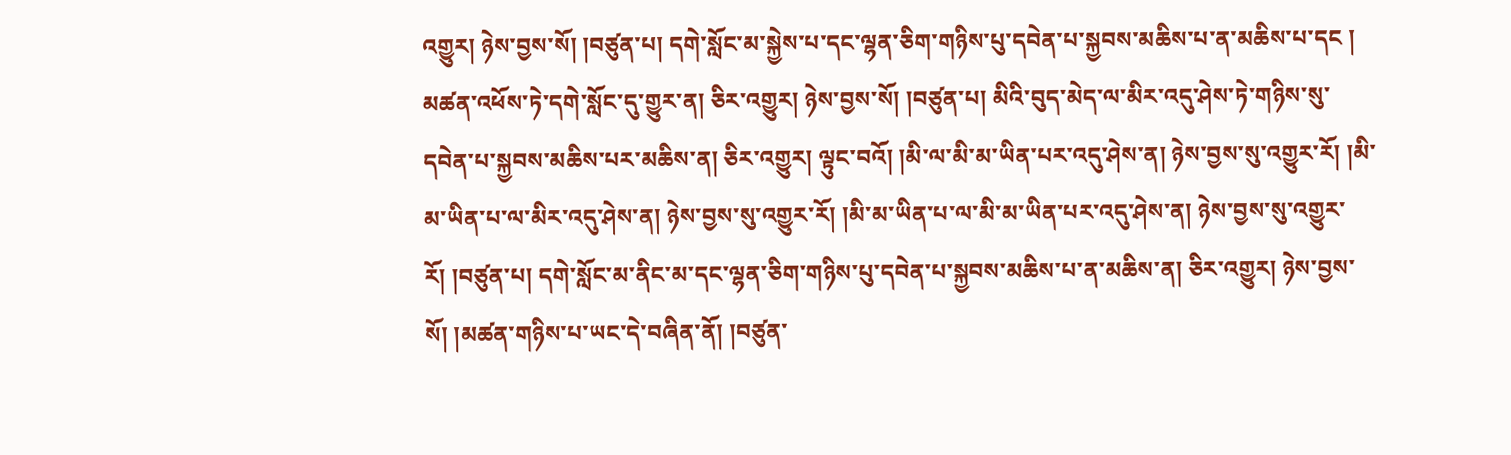འགྱུར། ཉེས་བྱས་སོ། །བཙུན་པ། དགེ་སློང་མ་སྐྱེས་པ་དང་ལྷན་ཅིག་གཉིས་པུ་དབེན་པ་སྐྱབས་མཆིས་པ་ན་མཆིས་པ་དང ། མཚན་འཕོས་ཏེ་དགེ་སློང་དུ་གྱུར་ན། ཅིར་འགྱུར། ཉེས་བྱས་སོ། །བཙུན་པ། མིའི་བུད་མེད་ལ་མིར་འདུ་ཤེས་ཏེ་གཉིས་སུ་དབེན་པ་སྐྱབས་མཆིས་པར་མཆིས་ན། ཅིར་འགྱུར། ལྟུང་བའོ། །མི་ལ་མི་མ་ཡིན་པར་འདུ་ཤེས་ན། ཉེས་བྱས་སུ་འགྱུར་རོ། །མི་མ་ཡིན་པ་ལ་མིར་འདུ་ཤེས་ན། ཉེས་བྱས་སུ་འགྱུར་རོ། །མི་མ་ཡིན་པ་ལ་མི་མ་ཡིན་པར་འདུ་ཤེས་ན། ཉེས་བྱས་སུ་འགྱུར་རོ། །བཙུན་པ། དགེ་སློང་མ་ནིང་མ་དང་ལྷན་ཅིག་གཉིས་པུ་དབེན་པ་སྐྱབས་མཆིས་པ་ན་མཆིས་ན། ཅིར་འགྱུར། ཉེས་བྱས་སོ། །མཚན་གཉིས་པ་ཡང་དེ་བཞིན་ནོ། །བཙུན་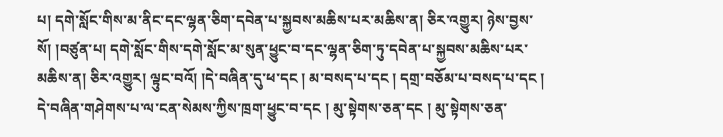པ། དགེ་སློང་གིས་མ་ནིང་དང་ལྷན་ཅིག་དབེན་པ་སྐྱབས་མཆིས་པར་མཆིས་ན། ཅིར་འགྱུར། ཉེས་བྱས་སོ། །བཙུན་པ། དགེ་སློང་གིས་དགེ་སློང་མ་སུན་ཕྱུང་བ་དང་ལྷན་ཅིག་ཏུ་དབེན་པ་སྐྱབས་མཆིས་པར་མཆིས་ན། ཅིར་འགྱུར། ལྟུང་བའོ། །དེ་བཞིན་དུ་ཕ་དང ། མ་བསད་པ་དང ། དགྲ་བཅོམ་པ་བསད་པ་དང ། དེ་བཞིན་གཤེགས་པ་ལ་ངན་སེམས་ཀྱིས་ཁྲག་ཕྱུང་བ་དང ། མུ་སྟེགས་ཅན་དང ། མུ་སྟེགས་ཅན་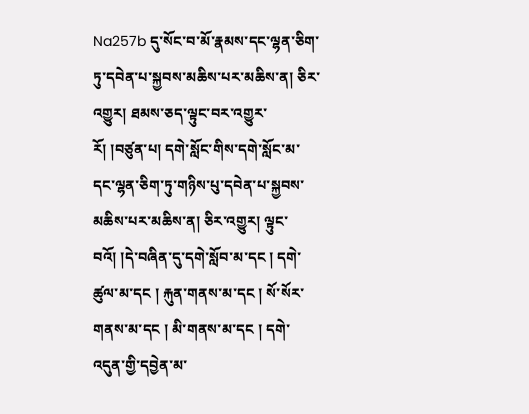Na257b དུ་སོང་བ་མོ་རྣམས་དང་ལྷན་ཅིག་ཏུ་དབེན་པ་སྐྱབས་མཆིས་པར་མཆིས་ན། ཅིར་འགྱུར། ཐམས་ཅད་ལྟུང་བར་འགྱུར་རོ། །བཙུན་པ། དགེ་སློང་གིས་དགེ་སློང་མ་དང་ལྷན་ཅིག་ཏུ་གཉིས་པུ་དབེན་པ་སྐྱབས་མཆིས་པར་མཆིས་ན། ཅིར་འགྱུར། ལྟུང་བའོ། །དེ་བཞིན་དུ་དགེ་སློབ་མ་དང ། དགེ་ཚུལ་མ་དང ། རྐུན་གནས་མ་དང ། སོ་སོར་གནས་མ་དང ། མི་གནས་མ་དང ། དགེ་འདུན་གྱི་དབྱེན་མ་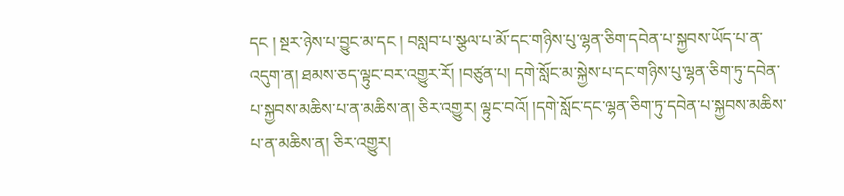དང ། སྔར་ཉེས་པ་བྱུང་མ་དང ། བསླབ་པ་སྩལ་པ་མོ་དང་གཉིས་པུ་ལྷན་ཅིག་དབེན་པ་སྐྱབས་ཡོད་པ་ན་འདུག་ན། ཐམས་ཅད་ལྟུང་བར་འགྱུར་རོ། །བཙུན་པ། དགེ་སློང་མ་སྐྱེས་པ་དང་གཉིས་པུ་ལྷན་ཅིག་ཏུ་དབེན་པ་སྐྱབས་མཆིས་པ་ན་མཆིས་ན། ཅིར་འགྱུར། ལྟུང་བའོ། །དགེ་སློང་དང་ལྷན་ཅིག་ཏུ་དབེན་པ་སྐྱབས་མཆིས་པ་ན་མཆིས་ན། ཅིར་འགྱུར།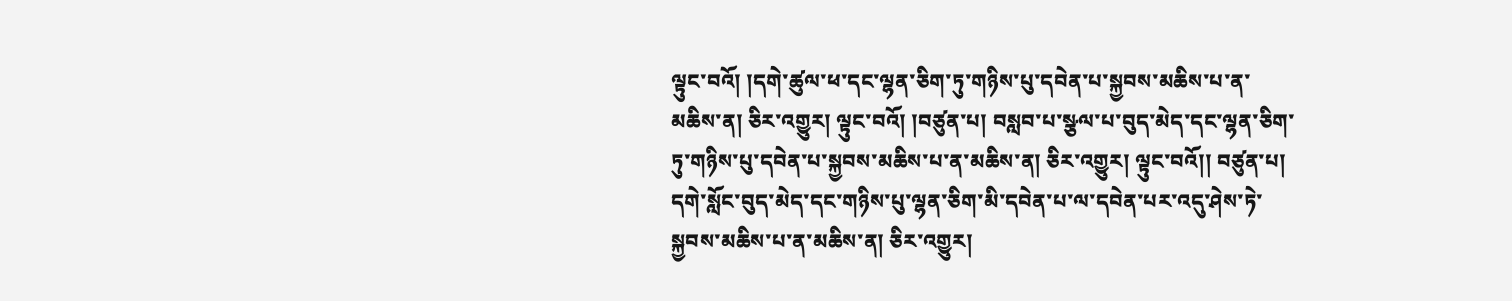ལྟུང་བའོ། །དགེ་ཚུལ་ཕ་དང་ལྷན་ཅིག་ཏུ་གཉིས་པུ་དབེན་པ་སྐྱབས་མཆིས་པ་ན་མཆིས་ན། ཅིར་འགྱུར། ལྟུང་བའོ། །བཙུན་པ། བསླབ་པ་སྩལ་པ་བུད་མེད་དང་ལྷན་ཅིག་ཏུ་གཉིས་པུ་དབེན་པ་སྐྱབས་མཆིས་པ་ན་མཆིས་ན། ཅིར་འགྱུར། ལྟུང་བའོ།། བཙུན་པ། དགེ་སློང་བུད་མེད་དང་གཉིས་པུ་ལྷན་ཅིག་མི་དབེན་པ་ལ་དབེན་པར་འདུ་ཤེས་ཏེ་སྐྱབས་མཆིས་པ་ན་མཆིས་ན། ཅིར་འགྱུར།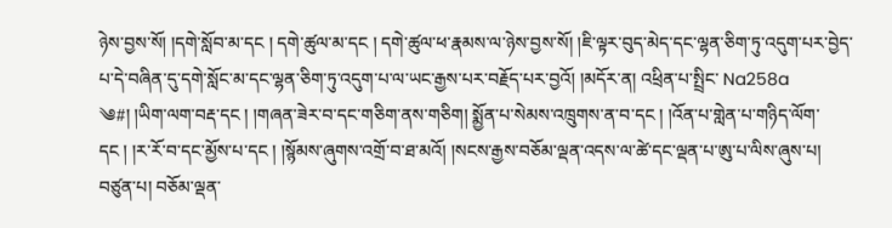ཉེས་བྱས་སོ། །དགེ་སློབ་མ་དང ། དགེ་ཚུལ་མ་དང ། དགེ་ཚུལ་ཕ་རྣམས་ལ་ཉེས་བྱས་སོ། །ཇི་ལྟར་བུད་མེད་དང་ལྷན་ཅིག་ཏུ་འདུག་པར་བྱེད་པ་དེ་བཞིན་དུ་དགེ་སློང་མ་དང་ལྷན་ཅིག་ཏུ་འདུག་པ་ལ་ཡང་རྒྱས་པར་བརྗོད་པར་བྱའོ། །མདོར་ན། འཕྲིན་པ་སྤྲིང་ Na258a ༄#། །ཡིག་ལག་བརྡ་དང ། །གཞན་ཟེར་བ་དང་གཅིག་ནས་གཅིག། སྨྱོན་པ་སེམས་འཁྲུགས་ན་བ་དང ། །འོན་པ་གླེན་པ་གཉིད་ལོག་དང ། །ར་རོ་བ་དང་མྱོས་པ་དང ། །སྙོམས་ཞུགས་འགྲོ་བ་ཐ་མའོ། །སངས་རྒྱས་བཅོམ་ལྡན་འདས་ལ་ཚེ་དང་ལྡན་པ་ཨུ་པ་ལིས་ཞུས་པ། བཙུན་པ། བཅོམ་ལྡན་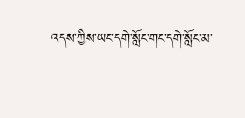འདས་ཀྱིས་ཡང་དགེ་སློང་གང་དགེ་སློང་མ་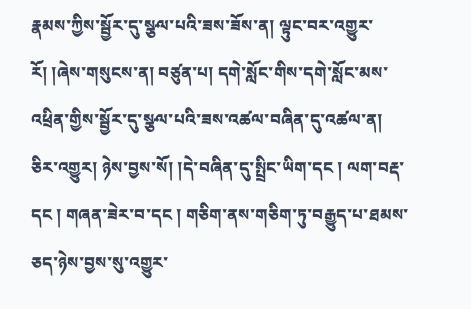རྣམས་ཀྱིས་སྦྱོར་དུ་སྩལ་པའི་ཟས་ཟོས་ན། ལྟུང་བར་འགྱུར་རོ། །ཞེས་གསུངས་ན། བཙུན་པ། དགེ་སློང་གིས་དགེ་སློང་མས་འཕྲིན་གྱིས་སྦྱོར་དུ་སྩལ་པའི་ཟས་འཚལ་བཞིན་དུ་འཚལ་ན། ཅིར་འགྱུར། ཉེས་བྱས་སོ། །དེ་བཞིན་དུ་སྤྲིང་ཡིག་དང ། ལག་བརྡ་དང ། གཞན་ཟེར་བ་དང ། གཅིག་ནས་གཅིག་ཏུ་བརྒྱུད་པ་ཐམས་ཅད་ཉེས་བྱས་སུ་འགྱུར་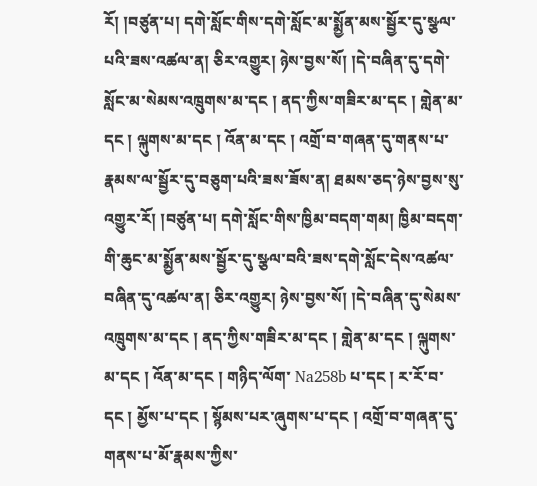རོ། །བཙུན་པ། དགེ་སློང་གིས་དགེ་སློང་མ་སྨྱོན་མས་སྦྱོར་དུ་སྩལ་པའི་ཟས་འཚལ་ན། ཅིར་འགྱུར། ཉེས་བྱས་སོ། །དེ་བཞིན་དུ་དགེ་སློང་མ་སེམས་འཁྲུགས་མ་དང ། ནད་ཀྱིས་གཟིར་མ་དང ། གླེན་མ་དང ། ལྐུགས་མ་དང ། འོན་མ་དང ། འགྲོ་བ་གཞན་དུ་གནས་པ་རྣམས་ལ་སྦྱོར་དུ་བཅུག་པའི་ཟས་ཟོས་ན། ཐམས་ཅད་ཉེས་བྱས་སུ་འགྱུར་རོ། །བཙུན་པ། དགེ་སློང་གིས་ཁྱིམ་བདག་གམ། ཁྱིམ་བདག་གི་ཆུང་མ་སྨྱོན་མས་སྦྱོར་དུ་སྩལ་བའི་ཟས་དགེ་སློང་དེས་འཚལ་བཞིན་དུ་འཚལ་ན། ཅིར་འགྱུར། ཉེས་བྱས་སོ། །དེ་བཞིན་དུ་སེམས་འཁྲུགས་མ་དང ། ནད་ཀྱིས་གཟིར་མ་དང ། གླེན་མ་དང ། ལྐུགས་མ་དང ། འོན་མ་དང ། གཉིད་ལོག་ Na258b པ་དང ། ར་རོ་བ་དང ། མྱོས་པ་དང ། སྙོམས་པར་ཞུགས་པ་དང ། འགྲོ་བ་གཞན་དུ་གནས་པ་མོ་རྣམས་ཀྱིས་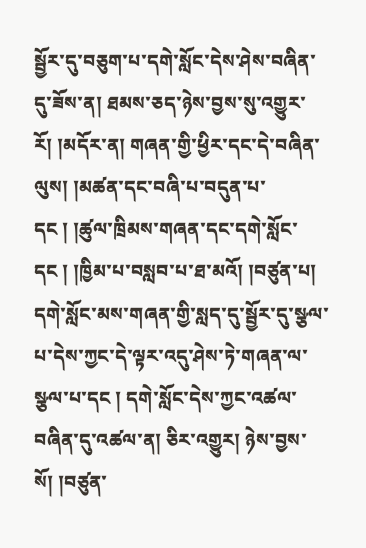སྦྱོར་དུ་བཅུག་པ་དགེ་སློང་དེས་ཤེས་བཞིན་དུ་ཟོས་ན། ཐམས་ཅད་ཉེས་བྱས་སུ་འགྱུར་རོ། །མདོར་ན། གཞན་གྱི་ཕྱིར་དང་དེ་བཞིན་ལུས། །མཚན་དང་བཞི་པ་བདུན་པ་དང ། །ཚུལ་ཁྲིམས་གཞན་དང་དགེ་སློང་དང ། །ཁྱིམ་པ་བསླབ་པ་ཐ་མའོ། །བཙུན་པ། དགེ་སློང་མས་གཞན་གྱི་སླད་དུ་སྦྱོར་དུ་སྩལ་པ་དེས་ཀྱང་དེ་ལྟར་འདུ་ཤེས་ཏེ་གཞན་ལ་སྩལ་པ་དང ། དགེ་སློང་དེས་ཀྱང་འཚལ་བཞིན་དུ་འཚལ་ན། ཅིར་འགྱུར། ཉེས་བྱས་སོ། །བཙུན་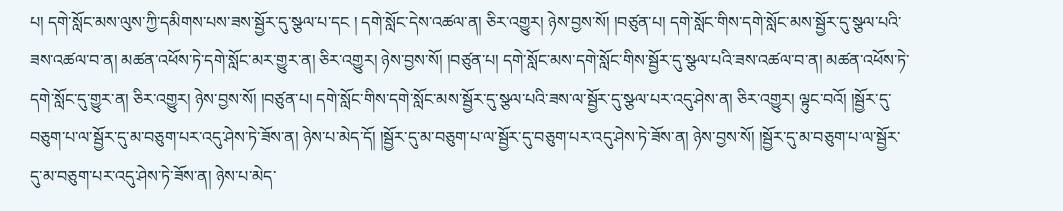པ། དགེ་སློང་མས་ལུས་ཀྱི་དམིགས་པས་ཟས་སྦྱོར་དུ་སྩལ་པ་དང ། དགེ་སློང་དེས་འཚལ་ན། ཅིར་འགྱུར། ཉེས་བྱས་སོ། །བཙུན་པ། དགེ་སློང་གིས་དགེ་སློང་མས་སྦྱོར་དུ་སྩལ་པའི་ཟས་འཚལ་བ་ན། མཚན་འཕོས་ཏེ་དགེ་སློང་མར་གྱུར་ན། ཅིར་འགྱུར། ཉེས་བྱས་སོ། །བཙུན་པ། དགེ་སློང་མས་དགེ་སློང་གིས་སྦྱོར་དུ་སྩལ་པའི་ཟས་འཚལ་བ་ན། མཚན་འཕོས་ཏེ་དགེ་སློང་དུ་གྱུར་ན། ཅིར་འགྱུར། ཉེས་བྱས་སོ། །བཙུན་པ། དགེ་སློང་གིས་དགེ་སློང་མས་སྦྱོར་དུ་སྩལ་པའི་ཟས་ལ་སྦྱོར་དུ་སྩལ་པར་འདུ་ཤེས་ན། ཅིར་འགྱུར། ལྟུང་བའོ། །སྦྱོར་དུ་བཅུག་པ་ལ་སྦྱོར་དུ་མ་བཅུག་པར་འདུ་ཤེས་ཏེ་ཟོས་ན། ཉེས་པ་མེད་དོ། །སྦྱོར་དུ་མ་བཅུག་པ་ལ་སྦྱོར་དུ་བཅུག་པར་འདུ་ཤེས་ཏེ་ཟོས་ན། ཉེས་བྱས་སོ། །སྦྱོར་དུ་མ་བཅུག་པ་ལ་སྦྱོར་དུ་མ་བཅུག་པར་འདུ་ཤེས་ཏེ་ཟོས་ན། ཉེས་པ་མེད་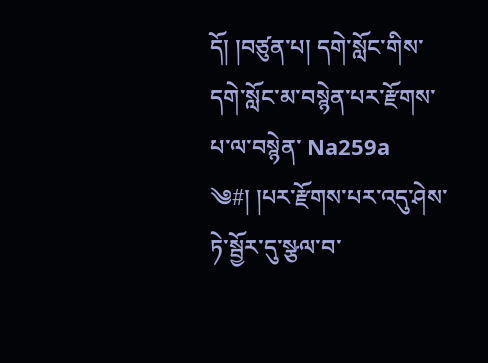དོ། །བཙུན་པ། དགེ་སློང་གིས་དགེ་སློང་མ་བསྙེན་པར་རྫོགས་པ་ལ་བསྙེན་ Na259a ༄#། །པར་རྫོགས་པར་འདུ་ཤེས་ཏེ་སྦྱོར་དུ་སྩལ་བ་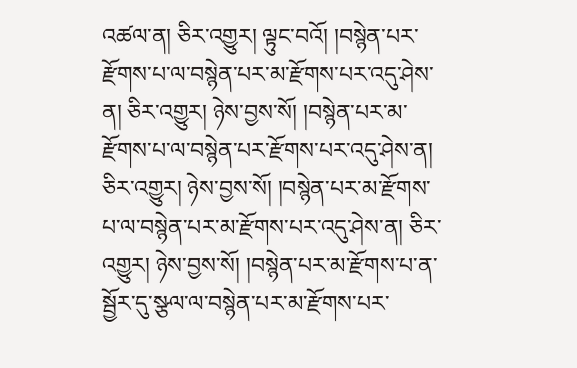འཚལ་ན། ཅིར་འགྱུར། ལྟུང་བའོ། །བསྙེན་པར་རྫོགས་པ་ལ་བསྙེན་པར་མ་རྫོགས་པར་འདུ་ཤེས་ན། ཅིར་འགྱུར། ཉེས་བྱས་སོ། །བསྙེན་པར་མ་རྫོགས་པ་ལ་བསྙེན་པར་རྫོགས་པར་འདུ་ཤེས་ན། ཅིར་འགྱུར། ཉེས་བྱས་སོ། །བསྙེན་པར་མ་རྫོགས་པ་ལ་བསྙེན་པར་མ་རྫོགས་པར་འདུ་ཤེས་ན། ཅིར་འགྱུར། ཉེས་བྱས་སོ། །བསྙེན་པར་མ་རྫོགས་པ་ན་སྦྱོར་དུ་སྩལ་ལ་བསྙེན་པར་མ་རྫོགས་པར་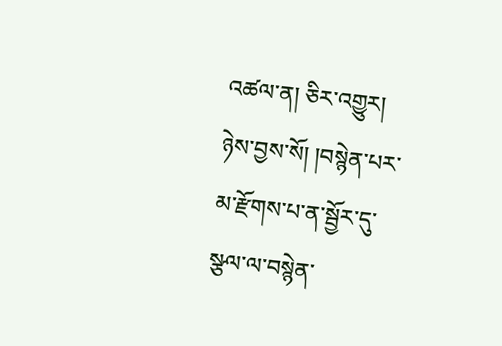འཚལ་ན། ཅིར་འགྱུར། ཉེས་བྱས་སོ། །བསྙེན་པར་མ་རྫོགས་པ་ན་སྦྱོར་དུ་སྩལ་ལ་བསྙེན་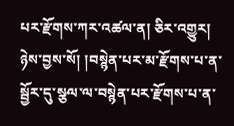པར་རྫོགས་ཀར་འཚལ་ན། ཅིར་འགྱུར། ཉེས་བྱས་སོ། །བསྙེན་པར་མ་རྫོགས་པ་ན་སྦྱོར་དུ་སྩལ་ལ་བསྙེན་པར་རྫོགས་པ་ན་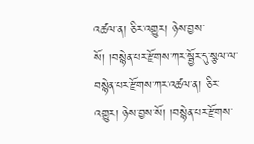འཚལ་ན། ཅིར་འགྱུར། ཉེས་བྱས་སོ། །བསྙེན་པར་རྫོགས་ཀར་སྦྱོར་དུ་སྩལ་ལ་བསྙེན་པར་རྫོགས་ཀར་འཚལ་ན། ཅིར་འགྱུར། ཉེས་བྱས་སོ། །བསྙེན་པར་རྫོགས་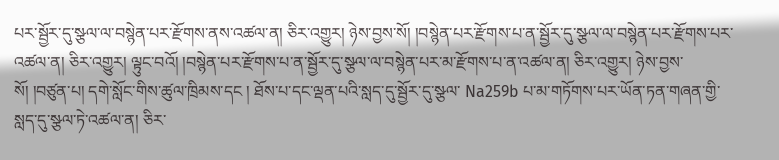པར་སྦྱོར་དུ་སྩལ་ལ་བསྙེན་པར་རྫོགས་ནས་འཚལ་ན། ཅིར་འགྱུར། ཉེས་བྱས་སོ། །བསྙེན་པར་རྫོགས་པ་ན་སྦྱོར་དུ་སྩལ་ལ་བསྙེན་པར་རྫོགས་པར་འཚལ་ན། ཅིར་འགྱུར། ལྟུང་བའོ། །བསྙེན་པར་རྫོགས་པ་ན་སྦྱོར་དུ་སྩལ་ལ་བསྙེན་པར་མ་རྫོགས་པ་ན་འཚལ་ན། ཅིར་འགྱུར། ཉེས་བྱས་སོ། །བཙུན་པ། དགེ་སློང་གིས་ཚུལ་ཁྲིམས་དང ། ཐོས་པ་དང་ལྡན་པའི་སླད་དུ་སྦྱོར་དུ་སྩལ་ Na259b པ་མ་གཏོགས་པར་ཡོན་ཏན་གཞན་གྱི་སླད་དུ་སྩལ་ཏེ་འཚལ་ན། ཅིར་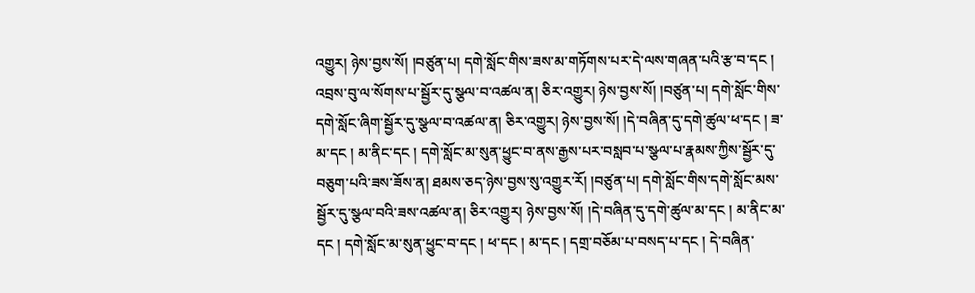འགྱུར། ཉེས་བྱས་སོ། །བཙུན་པ། དགེ་སློང་གིས་ཟས་མ་གཏོགས་པར་དེ་ལས་གཞན་པའི་རྩ་བ་དང ། འབྲས་བུ་ལ་སོགས་པ་སྦྱོར་དུ་སྩལ་བ་འཚལ་ན། ཅིར་འགྱུར། ཉེས་བྱས་སོ། །བཙུན་པ། དགེ་སློང་གིས་དགེ་སློང་ཞིག་སྦྱོར་དུ་སྩལ་བ་འཚལ་ན། ཅིར་འགྱུར། ཉེས་བྱས་སོ། །དེ་བཞིན་དུ་དགེ་ཚུལ་ཕ་དང ། ཟ་མ་དང ། མ་ནིང་དང ། དགེ་སློང་མ་སུན་ཕྱུང་བ་ནས་རྒྱས་པར་བསླབ་པ་སྩལ་པ་རྣམས་ཀྱིས་སྦྱོར་དུ་བཅུག་པའི་ཟས་ཟོས་ན། ཐམས་ཅད་ཉེས་བྱས་སུ་འགྱུར་རོ། །བཙུན་པ། དགེ་སློང་གིས་དགེ་སློང་མས་སྦྱོར་དུ་སྩལ་བའི་ཟས་འཚལ་ན། ཅིར་འགྱུར། ཉེས་བྱས་སོ། །དེ་བཞིན་དུ་དགེ་ཚུལ་མ་དང ། མ་ནིང་མ་དང ། དགེ་སློང་མ་སུན་ཕྱུང་བ་དང ། ཕ་དང ། མ་དང ། དགྲ་བཅོམ་པ་བསད་པ་དང ། དེ་བཞིན་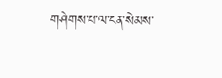གཤེགས་པ་ལ་ངན་སེམས་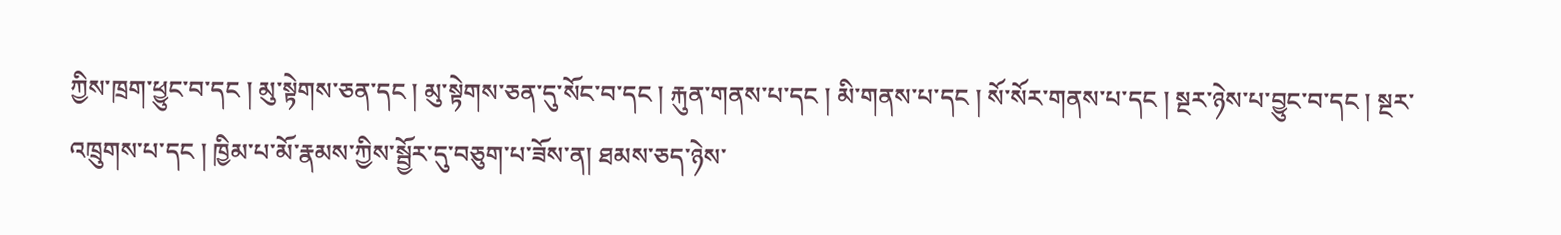ཀྱིས་ཁྲག་ཕྱུང་བ་དང ། མུ་སྟེགས་ཅན་དང ། མུ་སྟེགས་ཅན་དུ་སོང་བ་དང ། རྐུན་གནས་པ་དང ། མི་གནས་པ་དང ། སོ་སོར་གནས་པ་དང ། སྔར་ཉེས་པ་བྱུང་བ་དང ། སྔར་འཁྲུགས་པ་དང ། ཁྱིམ་པ་མོ་རྣམས་ཀྱིས་སྦྱོར་དུ་བཅུག་པ་ཟོས་ན། ཐམས་ཅད་ཉེས་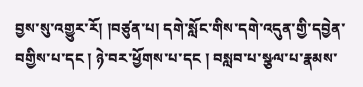བྱས་སུ་འགྱུར་རོ། །བཙུན་པ། དགེ་སློང་གིས་དགེ་འདུན་གྱི་དབྱེན་བགྱིས་པ་དང ། ཉེ་བར་ཕྱོགས་པ་དང ། བསླབ་པ་སྩལ་པ་རྣམས་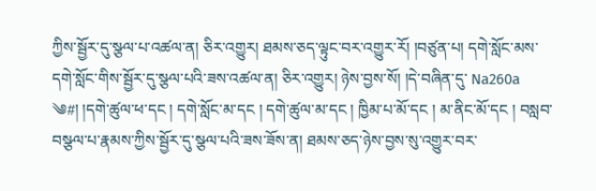ཀྱིས་སྦྱོར་དུ་སྩལ་པ་འཚལ་ན། ཅིར་འགྱུར། ཐམས་ཅད་ལྟུང་བར་འགྱུར་རོ། །བཙུན་པ། དགེ་སློང་མས་དགེ་སློང་གིས་སྦྱོར་དུ་སྩལ་པའི་ཟས་འཚལ་ན། ཅིར་འགྱུར། ཉེས་བྱས་སོ། །དེ་བཞིན་དུ་ Na260a ༄#། །དགེ་ཚུལ་ཕ་དང ། དགེ་སློང་མ་དང ། དགེ་ཚུལ་མ་དང ། ཁྱིམ་པ་མོ་དང ། མ་ནིང་མོ་དང ། བསླབ་བསྩལ་པ་རྣམས་ཀྱིས་སྦྱོར་དུ་སྩལ་པའི་ཟས་ཟོས་ན། ཐམས་ཅད་ཉེས་བྱས་སུ་འགྱུར་བར་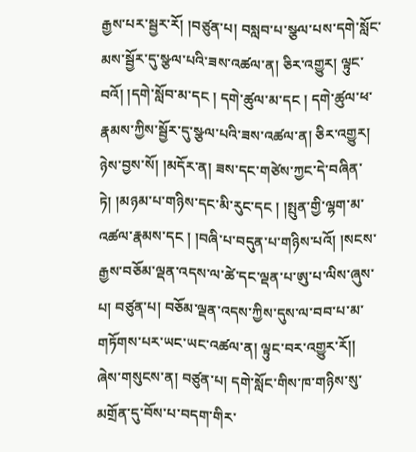རྒྱས་པར་སྦྱར་རོ། །བཙུན་པ། བསླབ་པ་སྩལ་པས་དགེ་སློང་མས་སྦྱོར་དུ་སྩལ་པའི་ཟས་འཚལ་ན། ཅིར་འགྱུར། ལྟུང་བའོ། །དགེ་སློབ་མ་དང ། དགེ་ཚུལ་མ་དང ། དགེ་ཚུལ་ཕ་རྣམས་ཀྱིས་སྦྱོར་དུ་སྩལ་པའི་ཟས་འཚལ་ན། ཅིར་འགྱུར། ཉེས་བྱས་སོ། །མདོར་ན། ཟས་དང་གཙེས་ཀྱང་དེ་བཞིན་ཏེ། །མཉམ་པ་གཉིས་དང་མི་རུང་དང ། །སྤུན་གྱི་ལྷག་མ་འཚལ་རྣམས་དང ། །བཞི་པ་བདུན་པ་གཉིས་པའོ། །སངས་རྒྱས་བཅོམ་ལྡན་འདས་ལ་ཚེ་དང་ལྡན་པ་ཨུ་པ་ལིས་ཞུས་པ། བཙུན་པ། བཅོམ་ལྡན་འདས་ཀྱིས་དུས་ལ་བབ་པ་མ་གཏོགས་པར་ཡང་ཡང་འཚལ་ན། ལྟུང་བར་འགྱུར་རོ།། ཞེས་གསུངས་ན། བཙུན་པ། དགེ་སློང་གིས་ཁ་གཉིས་སུ་མགྲོན་དུ་བོས་པ་བདག་གིར་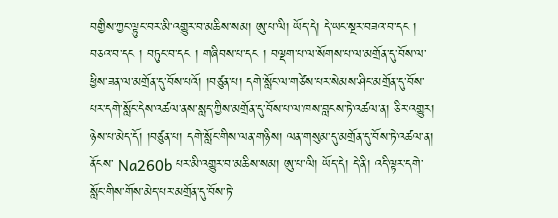བགྱིས་ཀྱང་ལྟུང་བར་མི་འགྱུར་བ་མཆིས་སམ། ཨུ་པ་ལི། ཡོད་དེ། དེ་ཡང་སྔར་བཟའ་བ་དང ། བཅའ་བ་དང ། བཏུང་བ་དང ། གཞིབས་པ་དང ། བལྡག་པ་ལ་སོགས་པ་ལ་མགྲོན་དུ་བོས་ལ་ཕྱིས་ཟན་ལ་མགྲོན་དུ་བོས་པའོ། །བཙུན་པ། དགེ་སློང་ལ་གཙེས་པར་སེམས་ཤིང་མགྲོན་དུ་བོས་པར་དགེ་སློང་དེས་འཚལ་ནས་སླད་ཀྱིས་མགྲོན་དུ་བོས་པ་ལ་ཁས་བླངས་ཏེ་འཚལ་ན། ཅིར་འགྱུར། ཉེས་པ་མེད་དོ། །བཙུན་པ། དགེ་སློང་གིས་ལན་གཉིས། ལན་གསུམ་དུ་མགྲོན་དུ་བོས་ཏེ་འཚལ་ན། ནོངས་ Na260b པར་མི་འགྱུར་བ་མཆིས་སམ། ཨུ་པ་ལི། ཡོད་དེ། དེ་ནི། འདི་ལྟར་དགེ་སློང་གིས་གོས་མེད་པར་མགྲོན་དུ་བོས་ཏེ་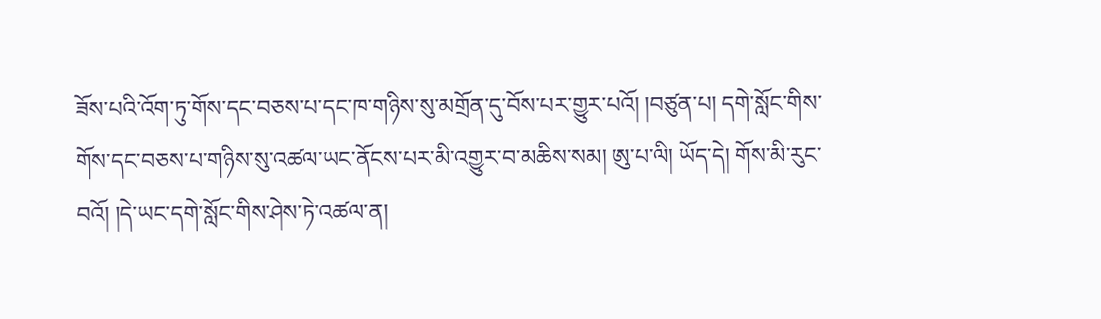ཟོས་པའི་འོག་ཏུ་གོས་དང་བཅས་པ་དང་ཁ་གཉིས་སུ་མགྲོན་དུ་བོས་པར་གྱུར་པའོ། །བཙུན་པ། དགེ་སློང་གིས་གོས་དང་བཅས་པ་གཉིས་སུ་འཚལ་ཡང་ནོངས་པར་མི་འགྱུར་བ་མཆིས་སམ། ཨུ་པ་ལི། ཡོད་དེ། གོས་མི་རུང་བའོ། །དེ་ཡང་དགེ་སློང་གིས་ཤེས་ཏེ་འཚལ་ན།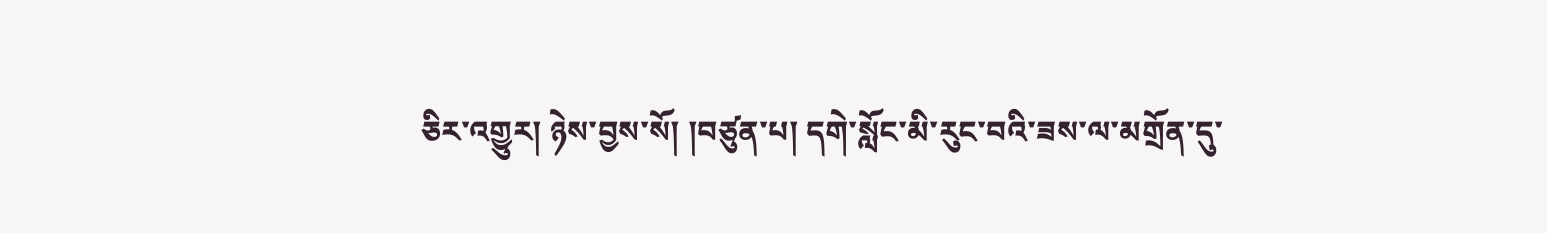ཅིར་འགྱུར། ཉེས་བྱས་སོ། །བཙུན་པ། དགེ་སློང་མི་རུང་བའི་ཟས་ལ་མགྲོན་དུ་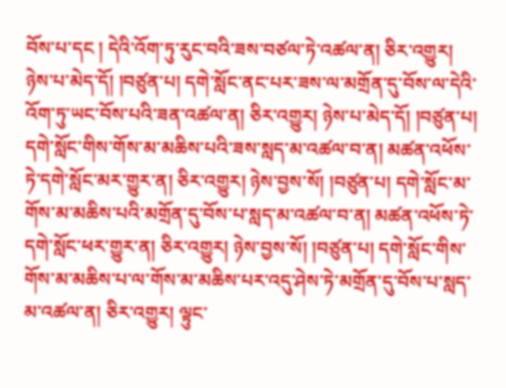བོས་པ་དང ། དེའི་འོག་ཏུ་རུང་བའི་ཟས་བཙལ་ཏེ་འཚལ་ན། ཅིར་འགྱུར། ཉེས་པ་མེད་དོ། །བཙུན་པ། དགེ་སློང་ནང་པར་ཟས་ལ་མགྲོན་དུ་བོས་ལ་དེའི་འོག་ཏུ་ཡང་བོས་པའི་ཟན་འཚལ་ན། ཅིར་འགྱུར། ཉེས་པ་མེད་དོ། །བཙུན་པ། དགེ་སློང་གིས་གོས་མ་མཆིས་པའི་ཟས་སླད་མ་འཚལ་བ་ན། མཚན་འཕོས་ཏེ་དགེ་སློང་མར་གྱུར་ན། ཅིར་འགྱུར། ཉེས་བྱས་སོ། །བཙུན་པ། དགེ་སློང་མ་གོས་མ་མཆིས་པའི་མགྲོན་དུ་བོས་པ་སླད་མ་འཚལ་བ་ན། མཚན་འཕོས་ཏེ་དགེ་སློང་ཕར་གྱུར་ན། ཅིར་འགྱུར། ཉེས་བྱས་སོ། །བཙུན་པ། དགེ་སློང་གིས་གོས་མ་མཆིས་པ་ལ་གོས་མ་མཆིས་པར་འདུ་ཤེས་ཏེ་མགྲོན་དུ་བོས་པ་སླད་མ་འཚལ་ན། ཅིར་འགྱུར། ལྟུང་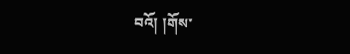བའོ། །གོས་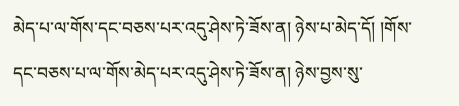མེད་པ་ལ་གོས་དང་བཅས་པར་འདུ་ཤེས་ཏེ་ཟོས་ན། ཉེས་པ་མེད་དོ། །གོས་དང་བཅས་པ་ལ་གོས་མེད་པར་འདུ་ཤེས་ཏེ་ཟོས་ན། ཉེས་བྱས་སུ་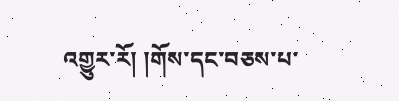འགྱུར་རོ། །གོས་དང་བཅས་པ་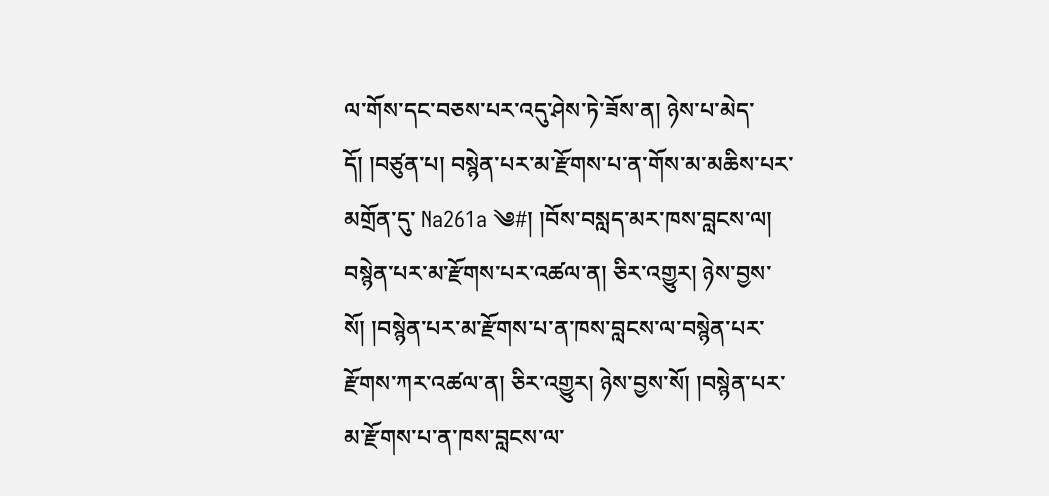ལ་གོས་དང་བཅས་པར་འདུ་ཤེས་ཏེ་ཟོས་ན། ཉེས་པ་མེད་དོ། །བཙུན་པ། བསྙེན་པར་མ་རྫོགས་པ་ན་གོས་མ་མཆིས་པར་མགྲོན་དུ་ Na261a ༄#། །བོས་བསླད་མར་ཁས་བླངས་ལ། བསྙེན་པར་མ་རྫོགས་པར་འཚལ་ན། ཅིར་འགྱུར། ཉེས་བྱས་སོ། །བསྙེན་པར་མ་རྫོགས་པ་ན་ཁས་བླངས་ལ་བསྙེན་པར་རྫོགས་ཀར་འཚལ་ན། ཅིར་འགྱུར། ཉེས་བྱས་སོ། །བསྙེན་པར་མ་རྫོགས་པ་ན་ཁས་བླངས་ལ་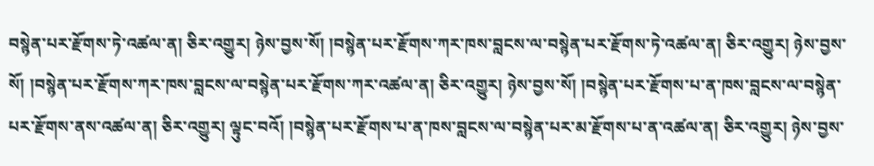བསྙེན་པར་རྫོགས་ཏེ་འཚལ་ན། ཅིར་འགྱུར། ཉེས་བྱས་སོ། །བསྙེན་པར་རྫོགས་ཀར་ཁས་བླངས་ལ་བསྙེན་པར་རྫོགས་ཏེ་འཚལ་ན། ཅིར་འགྱུར། ཉེས་བྱས་སོ། །བསྙེན་པར་རྫོགས་ཀར་ཁས་བླངས་ལ་བསྙེན་པར་རྫོགས་ཀར་འཚལ་ན། ཅིར་འགྱུར། ཉེས་བྱས་སོ། །བསྙེན་པར་རྫོགས་པ་ན་ཁས་བླངས་ལ་བསྙེན་པར་རྫོགས་ནས་འཚལ་ན། ཅིར་འགྱུར། ལྟུང་བའོ། །བསྙེན་པར་རྫོགས་པ་ན་ཁས་བླངས་ལ་བསྙེན་པར་མ་རྫོགས་པ་ན་འཚལ་ན། ཅིར་འགྱུར། ཉེས་བྱས་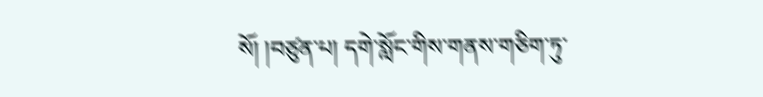སོ། །བཙུན་པ། དགེ་སློང་གིས་གནས་གཅིག་ཏུ་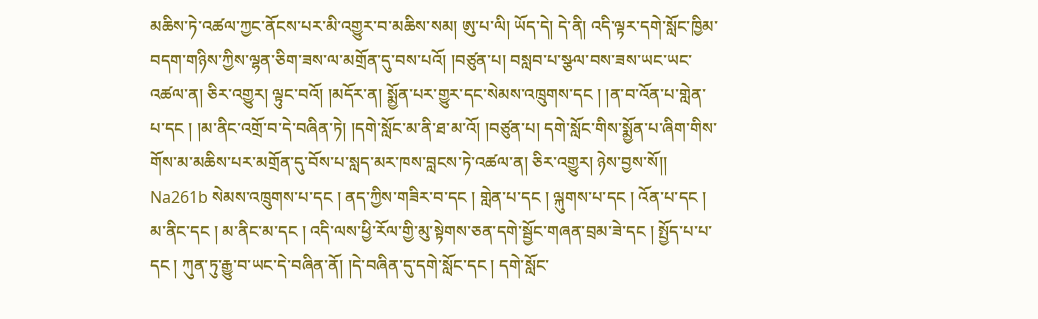མཆིས་ཏེ་འཚལ་ཀྱང་ནོངས་པར་མི་འགྱུར་བ་མཆིས་སམ། ཨུ་པ་ལི། ཡོད་དེ། དེ་ནི། འདི་ལྟར་དགེ་སློང་ཁྱིམ་བདག་གཉིས་ཀྱིས་ལྷན་ཅིག་ཟས་ལ་མགྲོན་དུ་བས་པའོ། །བཙུན་པ། བསླབ་པ་སྩལ་བས་ཟས་ཡང་ཡང་འཚལ་ན། ཅིར་འགྱུར། ལྟུང་བའོ། །མདོར་ན། སྨྱོན་པར་གྱུར་དང་སེམས་འཁྲུགས་དང ། །ན་བ་འོན་པ་གླེན་པ་དང ། །མ་ནིང་འགྲོ་བ་དེ་བཞིན་ཏེ། །དགེ་སློང་མ་ནི་ཐ་མ་འོ། །བཙུན་པ། དགེ་སློང་གིས་སྨྱོན་པ་ཞིག་གིས་གོས་མ་མཆིས་པར་མགྲོན་དུ་བོས་པ་སླད་མར་ཁས་བླངས་ཏེ་འཚལ་ན། ཅིར་འགྱུར། ཉེས་བྱས་སོ།། Na261b སེམས་འཁྲུགས་པ་དང ། ནད་ཀྱིས་གཟིར་བ་དང ། གླེན་པ་དང ། ལྐུགས་པ་དང ། འོན་པ་དང ། མ་ནིང་དང ། མ་ནིང་མ་དང ། འདི་ལས་ཕྱི་རོལ་གྱི་མུ་སྟེགས་ཅན་དགེ་སྦྱོང་གཞན་བྲམ་ཟེ་དང ། སྤྱོད་པ་པ་དང ། ཀུན་ཏུ་རྒྱུ་བ་ཡང་དེ་བཞིན་ནོ། །དེ་བཞིན་དུ་དགེ་སློང་དང ། དགེ་སློང་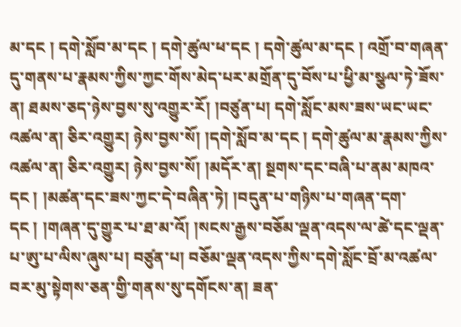མ་དང ། དགེ་སློབ་མ་དང ། དགེ་ཚུལ་ཕ་དང ། དགེ་ཚུལ་མ་དང ། འགྲོ་བ་གཞན་དུ་གནས་པ་རྣམས་ཀྱིས་ཀྱང་གོས་མེད་པར་མགྲོན་དུ་བོས་པ་ཕྱི་མ་སྩལ་ཏེ་ཟོས་ན། ཐམས་ཅད་ཉེས་བྱས་སུ་འགྱུར་རོ། །བཙུན་པ། དགེ་སློང་མས་ཟས་ཡང་ཡང་འཚལ་ན། ཅིར་འགྱུར། ཉེས་བྱས་སོ། །དགེ་སློབ་མ་དང ། དགེ་ཚུལ་མ་རྣམས་ཀྱིས་འཚལ་ན། ཅིར་འགྱུར། ཉེས་བྱས་སོ། །མདོར་ན། སྔགས་དང་བཞི་པ་ནམ་མཁའ་དང ། །མཚན་དང་ཟས་ཀྱང་དེ་བཞིན་ཏེ། །བདུན་པ་གཉིས་པ་གཞན་དག་དང ། །གཞན་དུ་གྱུར་པ་ཐ་མ་འོ། །སངས་རྒྱས་བཅོམ་ལྡན་འདས་ལ་ཚེ་དང་ལྡན་པ་ཨུ་པ་ལིས་ཞུས་པ། བཙུན་པ། བཅོམ་ལྡན་འདས་ཀྱིས་དགེ་སློང་བྲོ་མ་འཚལ་བར་མུ་སྟེགས་ཅན་གྱི་གནས་སུ་དགོངས་ན། ཟན་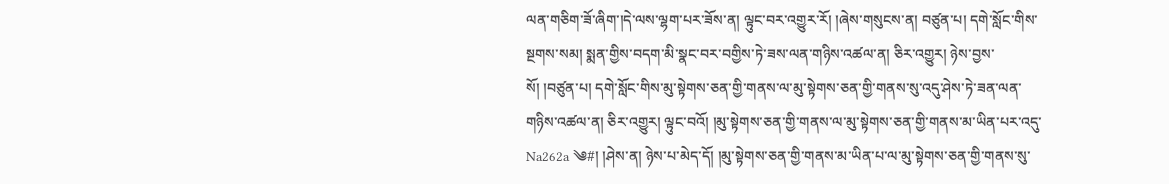ལན་གཅིག་ཟོ་ཞིག་།དེ་ལས་ལྷག་པར་ཟོས་ན། ལྟུང་བར་འགྱུར་རོ། །ཞེས་གསུངས་ན། བཙུན་པ། དགེ་སློང་གིས་སྔགས་སམ། སྨན་གྱིས་བདག་མི་སྣང་བར་བགྱིས་ཏེ་ཟས་ལན་གཉིས་འཚལ་ན། ཅིར་འགྱུར། ཉེས་བྱས་སོ། །བཙུན་པ། དགེ་སློང་གིས་མུ་སྟེགས་ཅན་གྱི་གནས་ལ་མུ་སྟེགས་ཅན་གྱི་གནས་སུ་འདུ་ཤེས་ཏེ་ཟན་ལན་གཉིས་འཚལ་ན། ཅིར་འགྱུར། ལྟུང་བའོ། །མུ་སྟེགས་ཅན་གྱི་གནས་ལ་མུ་སྟེགས་ཅན་གྱི་གནས་མ་ཡིན་པར་འདུ་ Na262a ༄#། །ཤེས་ན། ཉེས་པ་མེད་དོ། །མུ་སྟེགས་ཅན་གྱི་གནས་མ་ཡིན་པ་ལ་མུ་སྟེགས་ཅན་གྱི་གནས་སུ་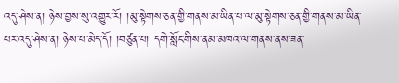འདུ་ཤེས་ན། ཉེས་བྱས་སུ་འགྱུར་རོ། །མུ་སྟེགས་ཅན་གྱི་གནས་མ་ཡིན་པ་ལ་མུ་སྟེགས་ཅན་གྱི་གནས་མ་ཡིན་པར་འདུ་ཤེས་ན། ཉེས་པ་མེད་དོ། །བཙུན་པ། དགེ་སློང་གིས་ནམ་མཁའ་ལ་གནས་ནས་ཟན་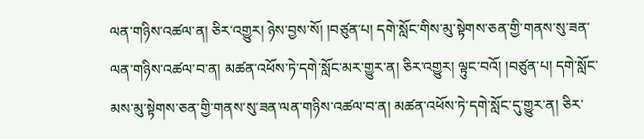ལན་གཉིས་འཚལ་ན། ཅིར་འགྱུར། ཉེས་བྱས་སོ། །བཙུན་པ། དགེ་སློང་གིས་མུ་སྟེགས་ཅན་གྱི་གནས་སུ་ཟན་ལན་གཉིས་འཚལ་བ་ན། མཚན་འཕོས་ཏེ་དགེ་སློང་མར་གྱུར་ན། ཅིར་འགྱུར། ལྟུང་བའོ། །བཙུན་པ། དགེ་སློང་མས་མུ་སྟེགས་ཅན་གྱི་གནས་སུ་ཟན་ལན་གཉིས་འཚལ་བ་ན། མཚན་འཕོས་ཏེ་དགེ་སློང་དུ་གྱུར་ན། ཅིར་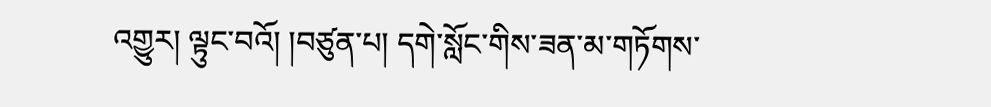འགྱུར། ལྟུང་བའོ། །བཙུན་པ། དགེ་སློང་གིས་ཟན་མ་གཏོགས་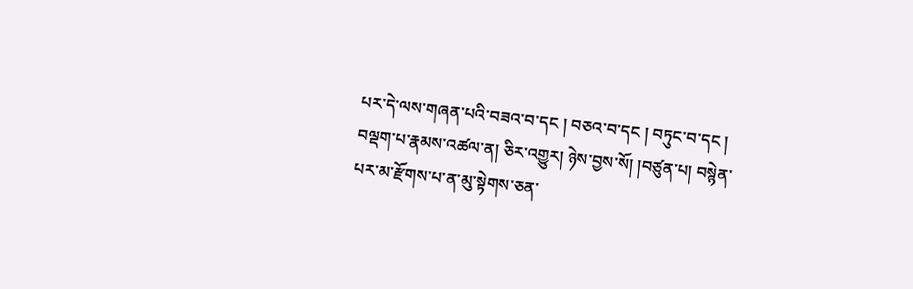པར་དེ་ལས་གཞན་པའི་བཟའ་བ་དང ། བཅའ་བ་དང ། བཏུང་བ་དང ། བལྡག་པ་རྣམས་འཚལ་ན། ཅིར་འགྱུར། ཉེས་བྱས་སོ། །བཙུན་པ། བསྙེན་པར་མ་རྫོགས་པ་ན་མུ་སྟེགས་ཅན་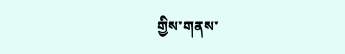གྱིས་གནས་